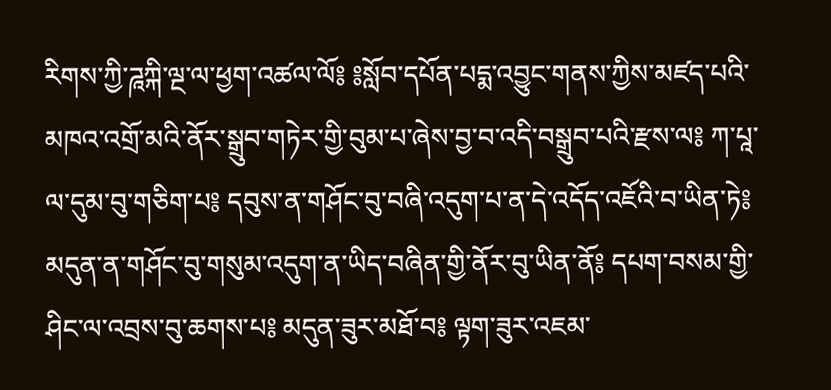རིགས་ཀྱི་ཌཱཀྐི་ལྔ་ལ་ཕྱག་འཚལ་ལོ༔ ༔སློབ་དཔོན་པདྨ་འབྱུང་གནས་ཀྱིས་མཛད་པའི་མཁའ་འགྲོ་མའི་ནོར་སྒྲུབ་གཏེར་གྱི་བུམ་པ་ཞེས་བྱ་བ་འདི་བསྒྲུབ་པའི་རྫས་ལ༔ ཀ་པཱ་ལ་དུམ་བུ་གཅིག་པ༔ དབུས་ན་གཤོང་བུ་བཞི་འདུག་པ་ན་དེ་འདོད་འཇོའི་བ་ཡིན་ཏེ༔ མདུན་ན་གཤོང་བུ་གསུམ་འདུག་ན་ཡིད་བཞིན་གྱི་ནོར་བུ་ཡིན་ནོ༔ དཔག་བསམ་གྱི་ཤིང་ལ་འབྲས་བུ་ཆགས་པ༔ མདུན་ཟུར་མཐོ་བ༔ ལྟག་ཟུར་འཇམ་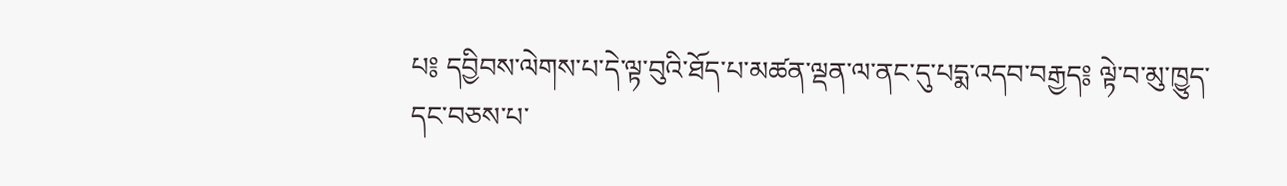པ༔ དབྱིབས་ལེགས་པ་དེ་ལྟ་བུའི་ཐོད་པ་མཚན་ལྡན་ལ་ནང་དུ་པདྨ་འདབ་བརྒྱད༔ ལྟེ་བ་མུ་ཁྱུད་དང་བཅས་པ་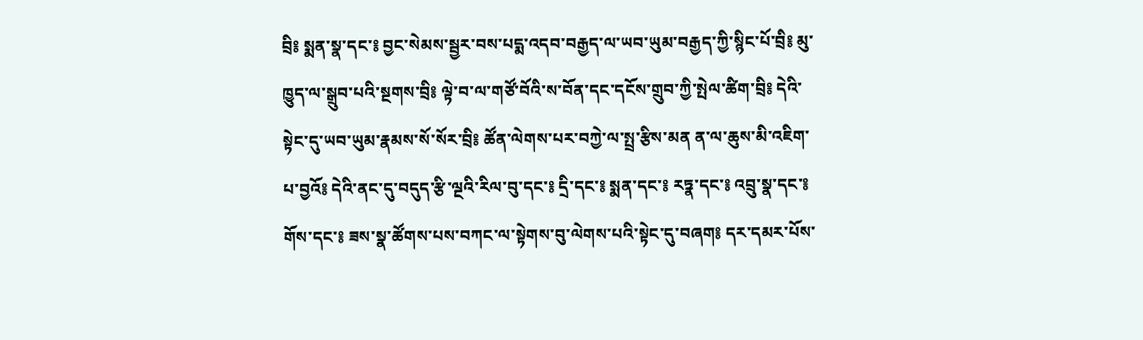བྲི༔ སྨན་སྣ་དང་༔ བྱང་སེམས་སྦྱར་བས་པདྨ་འདབ་བརྒྱད་ལ་ཡབ་ཡུམ་བརྒྱད་ཀྱི་སྙིང་པོ་བྲི༔ མུ་ཁྱུད་ལ་སྒྲུབ་པའི་སྔགས་བྲི༔ ལྟེ་བ་ལ་གཙོ་བོའི་ས་བོན་དང་དངོས་གྲུབ་ཀྱི་སྤེལ་ཚིག་བྲི༔ དེའི་སྟེང་དུ་ཡབ་ཡུམ་རྣམས་སོ་སོར་བྲི༔ ཚོན་ལེགས་པར་བཀྱེ་ལ་སྤྲ་རྩིས་མན ན་ལ་ཆུས་མི་འཇིག་པ་བྱའོ༔ དེའི་ནང་དུ་བདུད་རྩི་ལྔའི་རིལ་བུ་དང་༔ དྲི་དང་༔ སྨན་དང་༔ རཏྣ་དང་༔ འབྲུ་སྣ་དང་༔ གོས་དང་༔ ཟས་སྣ་ཚོགས་པས་བཀང་ལ་སྟེགས་བུ་ལེགས་པའི་སྟེང་དུ་བཞག༔ དར་དམར་པོས་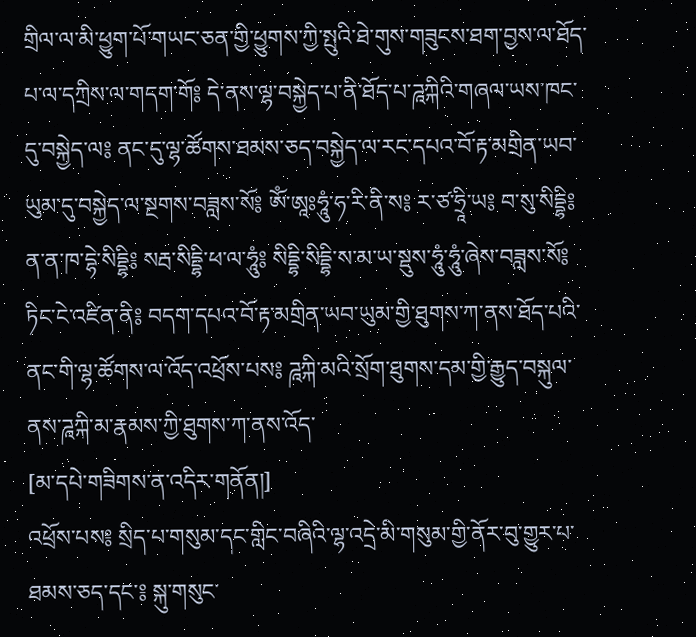གྲིལ་ལ་མི་ཕྱུག་པོ་གཡང་ཅན་གྱི་ཕྱུགས་ཀྱི་སྤུའི་ཐེ་གུས་གཟུངས་ཐག་བྱས་ལ་ཐོད་པ་ལ་དཀྲིས་ལ་གདག་གོ༔ དེ་ནས་ལྷ་བསྐྱེད་པ་ནི་ཐོད་པ་ཌཱཀྐིའི་གཞལ་ཡས་ཁང་དུ་བསྐྱེད་ལ༔ ནང་དུ་ལྷ་ཚོགས་ཐམས་ཅད་བསྐྱེད་ལ་རང་དཔའ་བོ་རྟ་མགྲིན་ཡབ་ཡུམ་དུ་བསྐྱེད་ལ་སྔགས་བཟླས་སོ༔ ༀ་ཨཱཿཧཱུཾ་ཧ་རི་ནི་ས༔ ར་ཙ་ཧྲཱི་ཡ༔ བ་སུ་སིདྡྷི༔ ན་ན་ཁ་དྷེ་སིདྡྷི༔ སརྦ་སིདྡྷི་ཕ་ལ་ཧཱུཾ༔ སིདྡྷི་སིདྡྷི་ས་མ་ཡ་སྡུས་ཧཱུཾ་ཧཱུཾ་ཞེས་བཟླས་སོ༔ ཏིང་ངེ་འཛིན་ནི༔ བདག་དཔའ་བོ་རྟ་མགྲིན་ཡབ་ཡུམ་གྱི་ཐུགས་ཀ་ནས་ཐོད་པའི་ནང་གི་ལྷ་ཚོགས་ལ་འོད་འཕྲོས་པས༔ ཌཱཀྐི་མའི་སྲོག་ཐུགས་དམ་གྱི་རྒྱུད་བསྐུལ་ནས་ཌཱཀྐི་མ་རྣམས་ཀྱི་ཐུགས་ཀ་ནས་འོད་
[མ་དཔེ་གཟིགས་ན་འདིར་གནོན།]
འཕྲོས་པས༔ སྲིད་པ་གསུམ་དང་གླིང་བཞིའི་ལྷ་འདྲེ་མི་གསུམ་གྱི་ནོར་བུ་གྱུར་པ་ཐམས་ཅད་དང་༔ སྐུ་གསུང་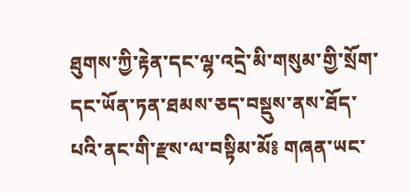ཐུགས་ཀྱི་རྟེན་དང་ལྷ་འདྲེ་མི་གསུམ་གྱི་སྲོག་དང་ཡོན་ཏན་ཐམས་ཅད་བསྡུས་ནས་ཐོད་པའི་ནང་གི་རྫས་ལ་བསྟིམ་མོ༔ གཞན་ཡང་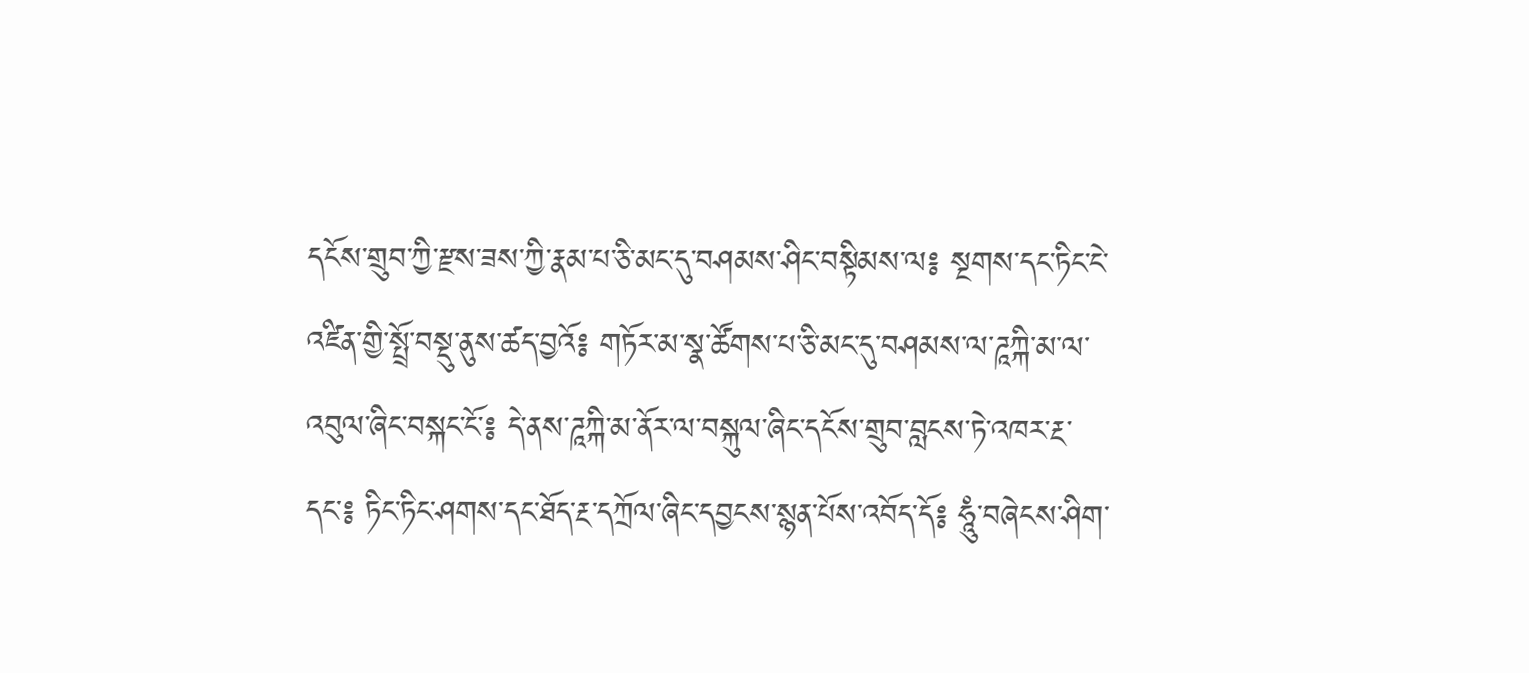དངོས་གྲུབ་ཀྱི་རྫས་ཟས་ཀྱི་རྣམ་པ་ཅི་མང་དུ་བཤམས་ཤིང་བསྟིམས་ལ༔ སྔགས་དང་ཏིང་ངེ་འཛིན་གྱི་སྤྲོ་བསྡུ་ནུས་ཚད་བྱའོ༔ གཏོར་མ་སྣ་ཚོགས་པ་ཅི་མང་དུ་བཤམས་ལ་ཌཱཀྐི་མ་ལ་འབུལ་ཞིང་བསྐང་ངོ་༔ དེ་ནས་ཌཱཀྐི་མ་ནོར་ལ་བསྐུལ་ཞིང་དངོས་གྲུབ་བླངས་ཏེ་འཁར་རྔ་དང་༔ ཏིང་ཏིང་ཤགས་དང་ཐོད་རྔ་དཀྲོལ་ཞིང་དབྱངས་སྙན་པོས་འབོད་དོ༔ ཧཱུཾ་བཞེངས་ཤིག་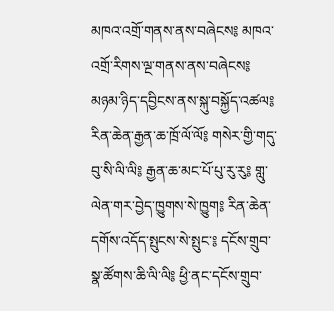མཁའ་འགྲོ་གནས་ནས་བཞེངས༔ མཁའ་འགྲོ་རིགས་ལྔ་གནས་ནས་བཞེངས༔ མཉམ་ཉིད་དབྱིངས་ནས་སྐུ་བསྐྱོད་འཚལ༔ རིན་ཆེན་རྒྱན་ཆ་ཁྲོ་ལོ་ལོ༔ གསེར་གྱི་གདུ་བུ་སི་ལི་ལི༔ རྒྱན་ཆ་མང་པོ་པུ་རུ་རུ༔ གླུ་ལེན་གར་བྱེད་ཁྱུགས་སེ་ཁྱུག༔ རིན་ཆེན་དགོས་འདོད་སྤུངས་སེ་སྤུང་༔ དངོས་གྲུབ་སྣ་ཚོགས་ཆི་ལི་ལི༔ ཕྱི་ནང་དངོས་གྲུབ་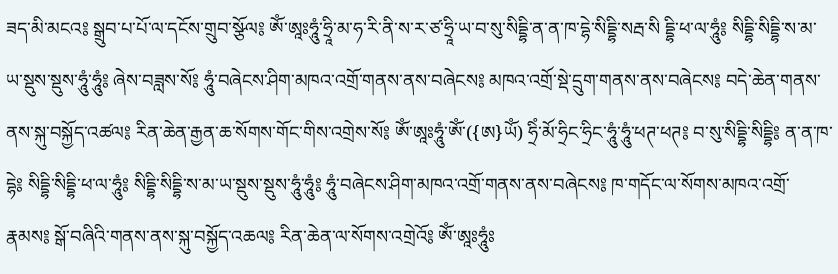ཟད་མི་མངའ༔ སྒྲུབ་པ་པོ་ལ་དངོས་གྲུབ་སྩོལ༔ ༀ་ཨཱཿཧཱུཾ་ཧྲཱི་མ་ཧ་རི་ནི་ས་ར་ཙ་ཧྲཱི་ཡ་བ་སུ་སིདྡྷི་ན་ན་ཁ་དྷེ་སིདྡྷི་སརྦ་སི དྡྷི་ཕ་ལ་ཧཱུཾ༔ སིདྡྷི་སིདྡྷི་ས་མ་ཡ་སྡུས་སྡུས་ཧཱུཾ་ཧཱུཾ༔ ཞེས་བཟླས་སོ༔ ཧཱུཾ་བཞེངས་ཤིག་མཁའ་འགྲོ་གནས་ནས་བཞེངས༔ མཁའ་འགྲོ་སྡེ་དྲུག་གནས་ནས་བཞེངས༔ བདེ་ཆེན་གནས་ནས་སྐུ་བསྐྱོད་འཚལ༔ རིན་ཆེན་རྒྱན་ཆ་སོགས་གོང་གིས་འགྲེས་སོ༔ ༀ་ཨཱཿཧཱུཾ་ༀ་({ཨ}ཡོཾ) ཧྲིཾ་མོ་ཧྲིང་ཧྲིང་ཧཱུཾ་ཧཱུཾ་ཕཊ་ཕཊ༔ བ་སུ་སིདྡྷི་སིདྡྷི༔ ན་ན་ཁ་དྷེ༔ སིདྡྷི་སིདྡྷི་ཕ་ལ་ཧཱུཾ༔ སིདྡྷི་སིདྡྷི་ས་མ་ཡ་སྡུས་སྡུས་ཧཱུཾ་ཧཱུཾ༔ ཧཱུཾ་བཞེངས་ཤིག་མཁའ་འགྲོ་གནས་ནས་བཞེངས༔ ཁ་གདོང་ལ་སོགས་མཁའ་འགྲོ་རྣམས༔ སྒོ་བཞིའི་གནས་ནས་སྐུ་བསྐྱོད་འཆལ༔ རིན་ཆེན་ལ་སོགས་འགྲེའོ༔ ༀ་ཨཱཿཧཱུཾཿ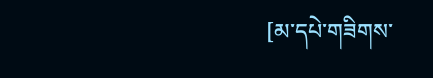[མ་དཔེ་གཟིགས་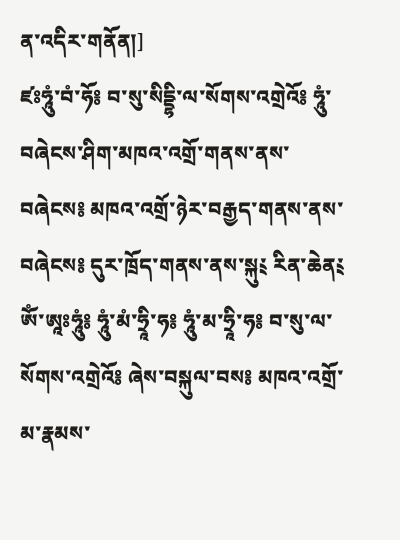ན་འདིར་གནོན།]
ཛཿཧཱུཾ་བཾ་ཧོ༔ བ་སུ་སིདྡྷི་ལ་སོགས་འགྲེའོ༔ ཧཱུཾ་བཞེངས་ཤིག་མཁའ་འགྲོ་གནས་ནས་བཞེངས༔ མཁའ་འགྲོ་ཉེར་བརྒྱད་གནས་ནས་བཞེངས༔ དུར་ཁྲོད་གནས་ནས་སྐུ༴ རིན་ཆེན༴ ༀ་ཨཱཿཧཱུཾ༔ ཧཱུཾ་མཾ་ཧྲཱི་ཧ༔ ཧཱུཾ་མ་ཧྲཱི་ཧ༔ བ་སུ་ལ་སོགས་འགྲེའོ༔ ཞེས་བསྐུལ་བས༔ མཁའ་འགྲོ་མ་རྣམས་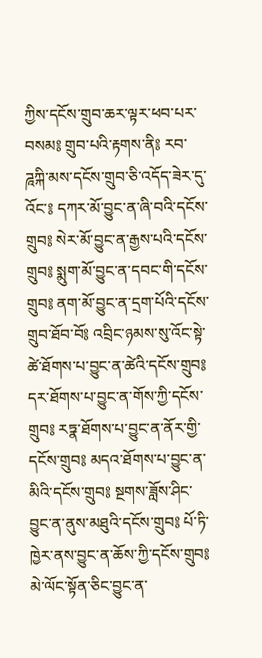ཀྱིས་དངོས་གྲུབ་ཆར་ལྟར་ཕབ་པར་བསམ༔ གྲུབ་པའི་རྟགས་ནི༔ རབ་ཌཱཀྐི་མས་དངོས་གྲུབ་ཅི་འདོད་ཟེར་དུ་འོང་༔ དཀར་མོ་བྱུང་ན་ཞི་བའི་དངོས་གྲུབ༔ སེར་མོ་བྱུང་ན་རྒྱས་པའི་དངོས་གྲུབ༔ སྨུག་མོ་བྱུང་ན་དབང་གི་དངོས་གྲུབ༔ ནག་མོ་བྱུང་ན་དྲག་པོའི་དངོས་གྲུབ་ཐོབ་བོ༔ འབྲིང་ཉམས་སུ་འོང་སྟེ་ཚེ་ཐོགས་པ་བྱུང་ན་ཚེའི་དངོས་གྲུབ༔ དར་ཐོགས་པ་བྱུང་ན་གོས་ཀྱི་དངོས་གྲུབ༔ རཏྣ་ཐོགས་པ་བྱུང་ན་ནོར་གྱི་དངོས་གྲུབ༔ མདའ་ཐོགས་པ་བྱུང་ན་མིའི་དངོས་གྲུབ༔ སྔགས་ཟློས་ཤིང་བྱུང་ན་ནུས་མཐུའི་དངོས་གྲུབ༔ པོ་ཏི་ཁྱེར་ནས་བྱུང་ན་ཆོས་ཀྱི་དངོས་གྲུབ༔ མེ་ལོང་སྟོན་ཅིང་བྱུང་ན་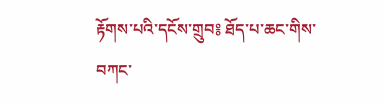རྟོགས་པའི་དངོས་གྲུབ༔ ཐོད་པ་ཆང་གིས་བཀང་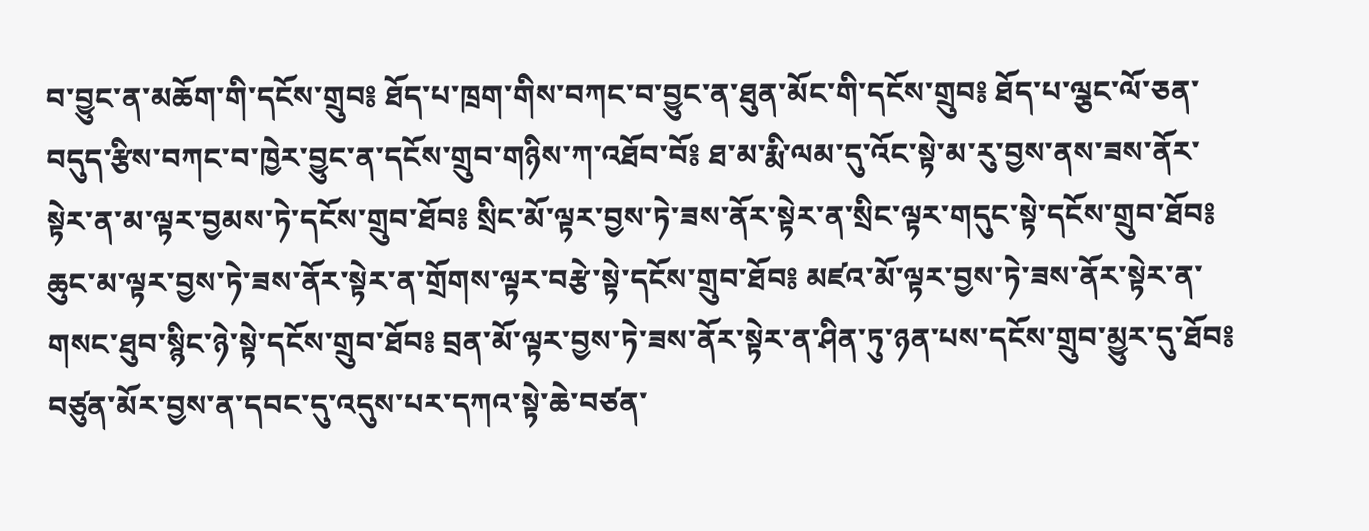བ་བྱུང་ན་མཆོག་གི་དངོས་གྲུབ༔ ཐོད་པ་ཁྲག་གིས་བཀང་བ་བྱུང་ན་ཐུན་མོང་གི་དངོས་གྲུབ༔ ཐོད་པ་ལྕང་ལོ་ཅན་བདུད་རྩིས་བཀང་བ་ཁྱེར་བྱུང་ན་དངོས་གྲུབ་གཉིས་ཀ་འཐོབ་བོ༔ ཐ་མ་རྨི་ལམ་དུ་འོང་སྟེ་མ་རུ་བྱས་ནས་ཟས་ནོར་སྟེར་ན་མ་ལྟར་བྱམས་ཏེ་དངོས་གྲུབ་ཐོབ༔ སྲིང་མོ་ལྟར་བྱས་ཏེ་ཟས་ནོར་སྟེར་ན་སྲིང་ལྟར་གདུང་སྟེ་དངོས་གྲུབ་ཐོབ༔ ཆུང་མ་ལྟར་བྱས་ཏེ་ཟས་ནོར་སྟེར་ན་གྲོགས་ལྟར་བརྩེ་སྟེ་དངོས་གྲུབ་ཐོབ༔ མཛའ་མོ་ལྟར་བྱས་ཏེ་ཟས་ནོར་སྟེར་ན་གསང་ཐུབ་སྙིང་ཉེ་སྟེ་དངོས་གྲུབ་ཐོབ༔ བྲན་མོ་ལྟར་བྱས་ཏེ་ཟས་ནོར་སྟེར་ན་ཤིན་ཏུ་ཉན་པས་དངོས་གྲུབ་མྱུར་དུ་ཐོབ༔ བཙུན་མོར་བྱས་ན་དབང་དུ་འདུས་པར་དཀའ་སྟེ་ཆེ་བཙན་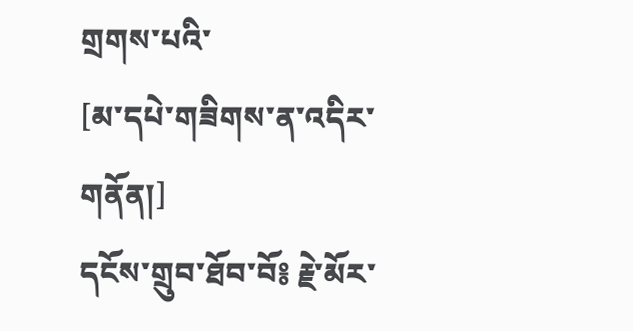གྲགས་པའི་
[མ་དཔེ་གཟིགས་ན་འདིར་གནོན།]
དངོས་གྲུབ་ཐོབ་བོ༔ རྗེ་མོར་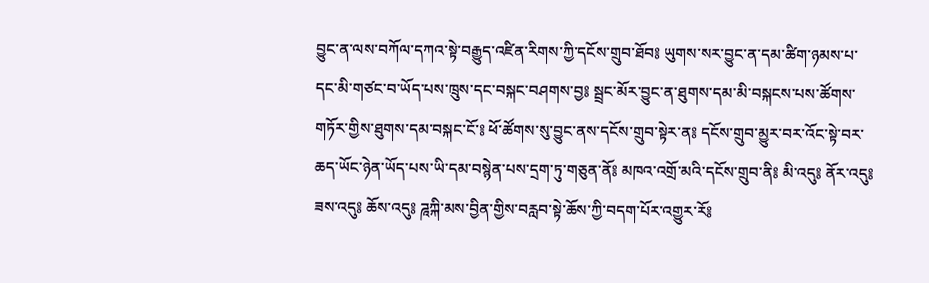བྱུང་ན་ལས་བཀོལ་དཀའ་སྟེ་བརྒྱུད་འཛིན་རིགས་ཀྱི་དངོས་གྲུབ་ཐོབ༔ ཡུགས་སར་བྱུང་ན་དམ་ཚིག་ཉམས་པ་དང་མི་གཙང་བ་ཡོད་པས་ཁྲུས་དང་བསྐང་བཤགས་བྱ༔ སྦྲང་མོར་བྱུང་ན་ཐུགས་དམ་མི་བསྐངས་པས་ཚོགས་གཏོར་གྱིས་ཐུགས་དམ་བསྐང་ངོ་༔ ཕོ་ཚོགས་སུ་བྱུང་ནས་དངོས་གྲུབ་སྟེར་ན༔ དངོས་གྲུབ་མྱུར་བར་འོང་སྟེ་བར་ཆད་ཡོང་ཉེན་ཡོད་པས་ཡི་དམ་བསྙེན་པས་དྲག་ཏུ་གཅུན་ནོ༔ མཁའ་འགྲོ་མའི་དངོས་གྲུབ་ནི༔ མི་འདུ༔ ནོར་འདུ༔ ཟས་འདུ༔ ཆོས་འདུ༔ ཌཱཀྐི་མས་བྱིན་གྱིས་བརླབ་སྟེ་ཆོས་ཀྱི་བདག་པོར་འགྱུར་རོ༔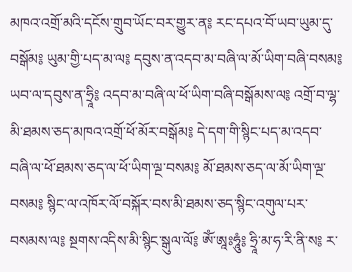མཁའ་འགྲོ་མའི་དངོས་གྲུབ་ཡོང་བར་གྱུར་ན༔ རང་དཔའ་བོ་ཡབ་ཡུམ་དུ་བསྒོམ༔ ཡུམ་གྱི་པད་མ་ལ༔ དབུས་ན་འདབ་མ་བཞི་ལ་མོ་ཡིག་བཞི་བསམ༔ ཡབ་ལ་དབུས་ན་ཧྲཱི༔ འདབ་མ་བཞི་ལ་ཕོ་ཡིག་བཞི་བསྒོམས་ལ༔ འགྲོ་བ་ལྷ་མི་ཐམས་ཅད་མཁའ་འགྲོ་ཕོ་མོར་བསྒོམ༔ དེ་དག་གི་སྙིང་པད་མ་འདབ་བཞི་ལ་ཕོ་ཐམས་ཅད་ལ་ཕོ་ཡིག་ལྔ་བསམ༔ མོ་ཐམས་ཅད་ལ་མོ་ཡིག་ལྔ་བསམ༔ སྙིང་ལ་འཁོར་ལོ་བསྐོར་བས་མི་ཐམས་ཅད་སྙིང་འགུལ་པར་བསམས་ལ༔ སྔགས་འདིས་མི་སྙིང་སྒུལ་ལོ༔ ༀ་ཨཱཿཧཱུཾ༔ ཧྲཱི་མ་ཧ་རི་ནི་ས༔ ར་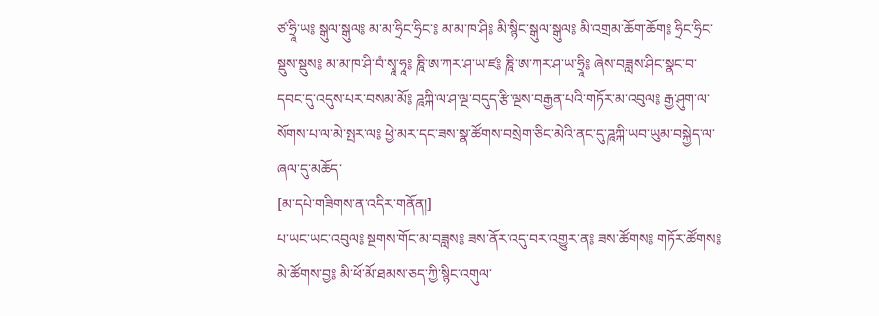ཙ་ཧྲཱི་ཡ༔ སྒུལ་སྒུལ༔ མ་མ་ཧྲིང་ཧྲིང་༔ མ་མ་ཁ་ཤི༔ མི་སྙིང་སྒུལ་སྒུལ༔ མི་འགྲམ་ཆོག་ཆོག༔ ཧྲིང་ཧྲིང་སྡུས་སྡུས༔ མ་མ་ཁ་ཤི་བཾ་སྭཱ་ཧཱ༔ ཎཱི་ཨ་ཀར་ཤ་ཡ་ཛ༔ ཎཱི་ཨ་ཀར་ཤ་ཡ་ཧྲཱི༔ ཞེས་བཟླས་ཤིང་སྣང་བ་དབང་དུ་འདུས་པར་བསམ་མོ༔ ཌཱཀྐི་ལ་ཤ་ལྔ་བདུད་རྩི་ལྔས་བརྒྱན་པའི་གཏོར་མ་འབུལ༔ རྒྱ་ཤུག་ལ་སོགས་པ་ལ་མེ་སྤར་ལ༔ ཕྱེ་མར་དང་ཟས་སྣ་ཚོགས་བསྲེག་ཅིང་མེའི་ནང་དུ་ཌཱཀྐི་ཡབ་ཡུམ་བསྐྱེད་ལ་ཞལ་དུ་མཆོད་
[མ་དཔེ་གཟིགས་ན་འདིར་གནོན།]
པ་ཡང་ཡང་འབུལ༔ སྔགས་གོང་མ་བཟླས༔ ཟས་ནོར་འདུ་བར་འགྱུར་ན༔ ཟས་ཚོགས༔ གཏོར་ཚོགས༔ མེ་ཚོགས་བྱ༔ མི་ཕོ་མོ་ཐམས་ཅད་ཀྱི་སྙིང་འགུལ་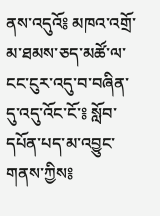ནས་འདུའོ༔ མཁའ་འགྲོ་མ་ཐམས་ཅད་མཚོ་ལ་ངང་ངུར་འདུ་བ་བཞིན་དུ་འདུ་འོང་ངོ་༔ སློབ་དཔོན་པད་མ་འབྱུང་གནས་ཀྱིས༔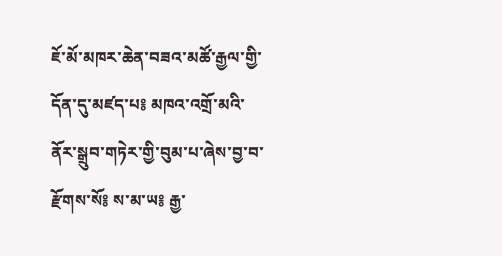ཇོ་མོ་མཁར་ཆེན་བཟའ་མཚོ་རྒྱལ་གྱི་དོན་དུ་མཛད་པ༔ མཁའ་འགྲོ་མའི་ནོར་སྒྲུབ་གཏེར་གྱི་བུམ་པ་ཞེས་བྱ་བ་རྫོགས་སོ༔ ས་མ་ཡ༔ རྒྱ་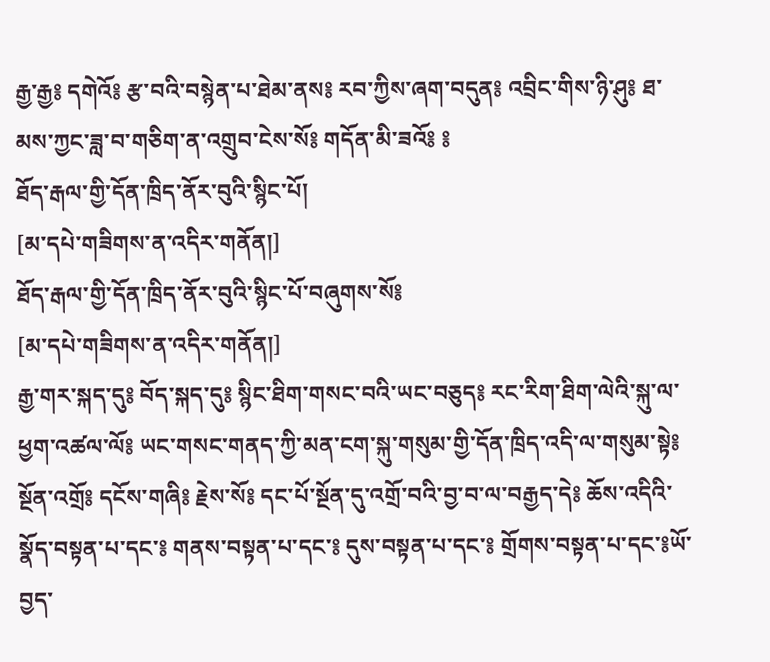རྒྱ་རྒྱ༔ དགེའོ༔ རྩ་བའི་བསྙེན་པ་ཐེམ་ནས༔ རབ་ཀྱིས་ཞག་བདུན༔ འབྲིང་གིས་ཉི་ཤུ༔ ཐ་མས་ཀྱང་ཟླ་བ་གཅིག་ན་འགྲུབ་ངེས་སོ༔ གདོན་མི་ཟའོ༔ ༔
ཐོད་རྒལ་གྱི་དོན་ཁྲིད་ནོར་བུའི་སྙིང་པོ།
[མ་དཔེ་གཟིགས་ན་འདིར་གནོན།]
ཐོད་རྒལ་གྱི་དོན་ཁྲིད་ནོར་བུའི་སྙིང་པོ་བཞུགས་སོ༔
[མ་དཔེ་གཟིགས་ན་འདིར་གནོན།]
རྒྱ་གར་སྐད་དུ༔ བོད་སྐད་དུ༔ སྙིང་ཐིག་གསང་བའི་ཡང་བཅུད༔ རང་རིག་ཐིག་ལེའི་སྐུ་ལ་ཕྱག་འཚལ་ལོ༔ ཡང་གསང་གནད་ཀྱི་མན་ངག་སྐུ་གསུམ་གྱི་དོན་ཁྲིད་འདི་ལ་གསུམ་སྟེ༔ སྔོན་འགྲོ༔ དངོས་གཞི༔ རྗེས་སོ༔ དང་པོ་སྔོན་དུ་འགྲོ་བའི་བྱ་བ་ལ་བརྒྱད་དེ༔ ཆོས་འདིའི་སྣོད་བསྟན་པ་དང་༔ གནས་བསྟན་པ་དང་༔ དུས་བསྟན་པ་དང་༔ གྲོགས་བསྟན་པ་དང་༔ཡོ་བྱད་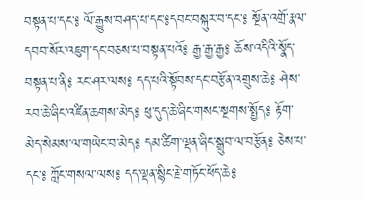བསྟན་པ་དང་༔ ལོ་རྒྱུས་བཤད་པ་དང་༔དབང་བསྐུར་བ་དང་༔ སྔོན་འགྲོ་རྣལ་དབབ་སོར་འཇུག་དང་བཅས་པ་བསྟན་པའོ༔ རྒྱ་རྒྱ་རྒྱ༔ ཆོས་འདིའི་སྣོད་བསྟན་པ་ནི༔ རང་ཤར་ལས༔ དད་པའི་སྟོབས་དང་བརྩོན་འགྲུས་ཆེ༔ ཤེས་རབ་ཆེ་ཞིང་འཛིན་ཆགས་མེད༔ ཕུ་དུད་ཆེ་ཞིང་གསང་སྔགས་སྤྱོད༔ རྟོག་མེད་སེམས་ལ་གཡེང་བ་མེད༔ དམ་ཚིག་ལྡན་ཞིང་སྒྲུབ་ལ་བརྩོན༔ ཅེས་པ་དང་༔ ཀློང་གསལ་ལས༔ དད་ལྡན་སྙིང་རྗེ་གཏོང་ཕོད་ཆེ༔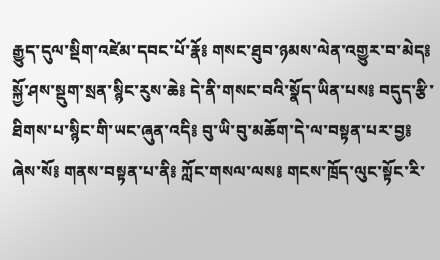རྒྱུད་དུལ་སྡིག་འཛེམ་དབང་པོ་རྣོ༔ གསང་ཐུབ་ཉམས་ལེན་འགྱུར་བ་མེད༔ སྐྱོ་ཤས་སྡུག་སྲན་སྙིང་རུས་ཆེ༔ དེ་ནི་གསང་བའི་སྣོད་ཡིན་པས༔ བདུད་རྩི་ཐིགས་པ་སྙིང་གི་ཡང་ཞུན་འདི༔ བུ་ཡི་བུ་མཆོག་དེ་ལ་བསྟན་པར་བྱ༔ ཞེས་སོ༔ གནས་བསྟན་པ་ནི༔ ཀློང་གསལ་ལས༔ གངས་ཁྲོད་ལུང་སྟོང་རི་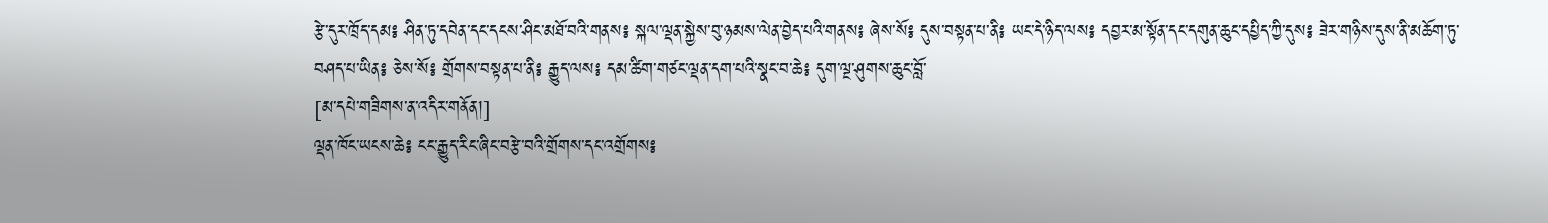རྩེ་དུར་ཁྲོད་དམ༔ ཤིན་ཏུ་དབེན་དང་དངས་ཤིང་མཐོ་བའི་གནས༔ སྐལ་ལྡན་སྐྱེས་བུ་ཉམས་ལེན་བྱེད་པའི་གནས༔ ཞེས་སོ༔ དུས་བསྟན་པ་ནི༔ ཡང་དེ་ཉིད་ལས༔ དབྱར་མ་སྟོན་དང་དགུན་ཆུང་དཔྱིད་ཀྱི་དུས༔ ཟེར་གཉིས་དུས་ནི་མཆོག་ཏུ་བཤད་པ་ཡིན༔ ཅེས་སོ༔ གྲོགས་བསྟན་པ་ནི༔ རྒྱུད་ལས༔ དམ་ཚིག་གཙང་ལྡན་དག་པའི་སྣང་བ་ཆེ༔ དུག་ལྔ་ཤུགས་ཆུང་བློ་
[མ་དཔེ་གཟིགས་ན་འདིར་གནོན།]
ལྡན་ཁོང་ཡངས་ཆེ༔ ངང་རྒྱུད་རིང་ཞིང་བརྩེ་བའི་གྲོགས་དང་འགྲོགས༔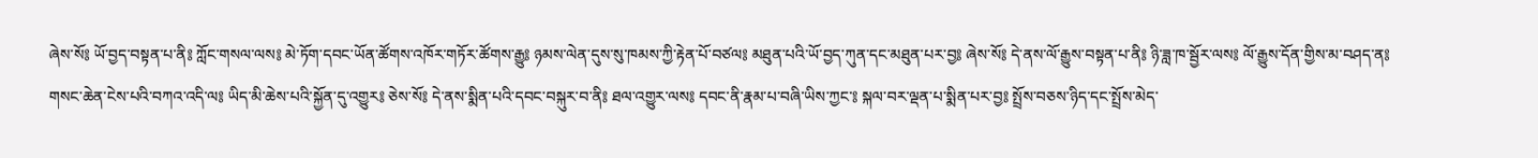ཞེས་སོ༔ ཡོ་བྱད་བསྟན་པ་ནི༔ ཀློང་གསལ་ལས༔ མེ་ཏོག་དབང་ཡོན་ཚོགས་འཁོར་གཏོར་ཚོགས་རྒྱུ༔ ཉམས་ལེན་དུས་སུ་ཁམས་ཀྱི་རྟེན་པོ་བཙལ༔ མཐུན་པའི་ཡོ་བྱད་ཀུན་དང་མཐུན་པར་བྱ༔ ཞེས་སོ༔ དེ་ནས་ལོ་རྒྱུས་བསྟན་པ་ནི༔ ཉི་ཟླ་ཁ་སྦྱོར་ལས༔ ལོ་རྒྱུས་དོན་གྱིས་མ་བཤད་ན༔ གསང་ཆེན་ངེས་པའི་བཀའ་འདི་ལ༔ ཡིད་མི་ཆེས་པའི་སྐྱོན་དུ་འགྱུར༔ ཅེས་སོ༔ དེ་ནས་སྨིན་པའི་དབང་བསྐུར་བ་ནི༔ ཐལ་འགྱུར་ལས༔ དབང་ནི་རྣམ་པ་བཞི་ཡིས་ཀྱང་༔ སྐལ་བར་ལྡན་པ་སྨིན་པར་བྱ༔ སྤྲོས་བཅས་ཉིད་དང་སྤྲོས་མེད་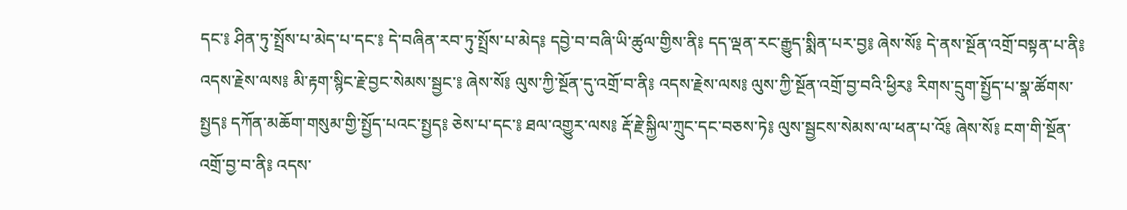དང་༔ ཤིན་ཏུ་སྤྲོས་པ་མེད་པ་དང་༔ དེ་བཞིན་རབ་ཏུ་སྤྲོས་པ་མེད༔ དབྱེ་བ་བཞི་ཡི་ཚུལ་གྱིས་ནི༔ དད་ལྡན་རང་རྒྱུད་སྨིན་པར་བྱ༔ ཞེས་སོ༔ དེ་ནས་སྔོན་འགྲོ་བསྟན་པ་ནི༔ འདས་རྗེས་ལས༔ མི་རྟག་སྙིང་རྗེ་བྱང་སེམས་སྦྱང་༔ ཞེས་སོ༔ ལུས་ཀྱི་སྔོན་དུ་འགྲོ་བ་ནི༔ འདས་རྗེས་ལས༔ ལུས་ཀྱི་སྔོན་འགྲོ་བྱ་བའི་ཕྱིར༔ རིགས་དྲུག་སྤྱོད་པ་སྣ་ཚོགས་སྤྱད༔ དཀོན་མཆོག་གསུམ་གྱི་སྤྱོད་པའང་སྤྱད༔ ཅེས་པ་དང་༔ ཐལ་འགྱུར་ལས༔ རྡོ་རྗེ་སྐྱིལ་ཀྲུང་དང་བཅས་ཏེ༔ ལུས་སྦྱངས་སེམས་ལ་ཕན་པ་འོ༔ ཞེས་སོ༔ ངག་གི་སྔོན་འགྲོ་བྱ་བ་ནི༔ འདས་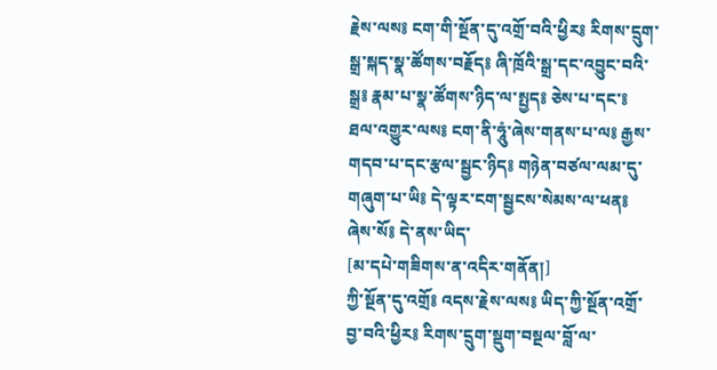རྗེས་ལས༔ ངག་གི་སྔོན་དུ་འགྲོ་བའི་ཕྱིར༔ རིགས་དྲུག་སྒྲ་སྐད་སྣ་ཚོགས་བརྗོད༔ ཞི་ཁྲོའི་སྒྲ་དང་འབྱུང་བའི་སྒྲ༔ རྣམ་པ་སྣ་ཚོགས་ཉིད་ལ་སྤྱད༔ ཅེས་པ་དང་༔ ཐལ་འགྱུར་ལས༔ ངག་ནི་ཧཱུཾ་ཞེས་གནས་པ་ལ༔ རྒྱས་གདབ་པ་དང་རྩལ་སྦྱང་ཉིད༔ གཉེན་བཙལ་ལམ་དུ་གཞུག་པ་ཡི༔ དེ་ལྟར་ངག་སྦྱངས་སེམས་ལ་ཕན༔ ཞེས་སོ༔ དེ་ནས་ཡིད་
[མ་དཔེ་གཟིགས་ན་འདིར་གནོན།]
ཀྱི་སྔོན་དུ་འགྲོ༔ འདས་རྗེས་ལས༔ ཡིད་ཀྱི་སྔོན་འགྲོ་བྱ་བའི་ཕྱིར༔ རིགས་དྲུག་སྡུག་བསྔལ་བློ་ལ་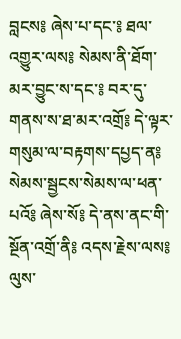བླངས༔ ཞེས་པ་དང་༔ ཐལ་འགྱུར་ལས༔ སེམས་ནི་ཐོག་མར་བྱུང་ས་དང་༔ བར་དུ་གནས་ས་ཐ་མར་འགྲོ༔ དེ་ལྟར་གསུམ་ལ་བརྟགས་དཔྱད་ན༔ སེམས་སྦྱངས་སེམས་ལ་ཕན་པའོ༔ ཞེས་སོ༔ དེ་ནས་ནང་གི་སྔོན་འགྲོ་ནི༔ འདས་རྗེས་ལས༔ ལུས་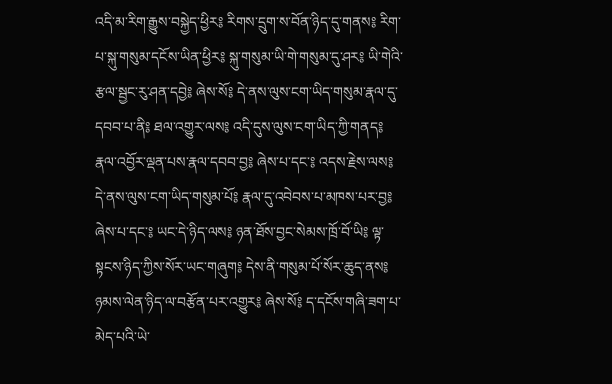འདི་མ་རིག་རྒྱུས་བསྐྱེད་ཕྱིར༔ རིགས་དྲུག་ས་བོན་ཉིད་དུ་གནས༔ རིག་པ་སྐུ་གསུམ་དངོས་ཡིན་ཕྱིར༔ སྐུ་གསུམ་ཡི་གེ་གསུམ་དུ་ཤར༔ ཡི་གེའི་རྩལ་སྦྱང་རུ་ཤན་དབྱེ༔ ཞེས་སོ༔ དེ་ནས་ལུས་ངག་ཡིད་གསུམ་རྣལ་དུ་དབབ་པ་ནི༔ ཐལ་འགྱུར་ལས༔ འདི་དུས་ལུས་ངག་ཡིད་ཀྱི་གནད༔ རྣལ་འབྱོར་ལྡན་པས་རྣལ་དབབ་བྱ༔ ཞེས་པ་དང་༔ འདས་རྗེས་ལས༔ དེ་ནས་ལུས་ངག་ཡིད་གསུམ་པོ༔ རྣལ་དུ་འབེབས་པ་མཁས་པར་བྱ༔ ཞེས་པ་དང་༔ ཡང་དེ་ཉིད་ལས༔ ཉན་ཐོས་བྱང་སེམས་ཁྲོ་བོ་ཡི༔ ལྟ་སྟངས་ཉིད་ཀྱིས་སོར་ཡང་གཞུག༔ དེས་ནི་གསུམ་པོ་སོར་ཆུད་ནས༔ ཉམས་ལེན་ཉིད་ལ་བརྩོན་པར་འགྱུར༔ ཞེས་སོ༔ ད་དངོས་གཞི་ཟག་པ་མེད་པའི་ཡེ་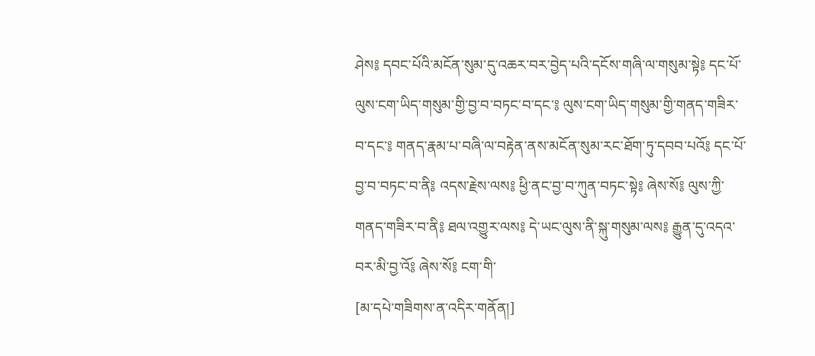ཤེས༔ དབང་པོའི་མངོན་སུམ་དུ་འཆར་བར་བྱེད་པའི་དངོས་གཞི་ལ་གསུམ་སྟེ༔ དང་པོ་ལུས་ངག་ཡིད་གསུམ་གྱི་བྱ་བ་བཏང་བ་དང་༔ ལུས་ངག་ཡིད་གསུམ་གྱི་གནད་གཟིར་བ་དང་༔ གནད་རྣམ་པ་བཞི་ལ་བརྟེན་ནས་མངོན་སུམ་རང་ཐོག་ཏུ་དབབ་པའོ༔ དང་པོ་བྱ་བ་བཏང་བ་ནི༔ འདས་རྗེས་ལས༔ ཕྱི་ནང་བྱ་བ་ཀུན་བཏང་སྟེ༔ ཞེས་སོ༔ ལུས་ཀྱི་གནད་གཟིར་བ་ནི༔ ཐལ་འགྱུར་ལས༔ དེ་ཡང་ལུས་ནི་སྐུ་གསུམ་ལས༔ རྒྱུན་དུ་འདའ་བར་མི་བྱ་འོ༔ ཞེས་སོ༔ ངག་གི་
[མ་དཔེ་གཟིགས་ན་འདིར་གནོན།]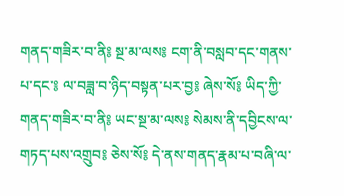གནད་གཟིར་བ་ནི༔ སྔ་མ་ལས༔ ངག་ནི་བསླབ་དང་གནས་པ་དང་༔ ལ་བཟླ་བ་ཉིད་བསྟན་པར་བྱ༔ ཞེས་སོ༔ ཡིད་ཀྱི་གནད་གཟིར་བ་ནི༔ ཡང་སྔ་མ་ལས༔ སེམས་ནི་དབྱིངས་ལ་གཏད་པས་འགྲུབ༔ ཅེས་སོ༔ དེ་ནས་གནད་རྣམ་པ་བཞི་ལ་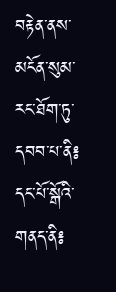བརྟེན་ནས་མངོན་སུམ་རང་ཐོག་ཏུ་དབབ་པ་ནི༔ དང་པོ་སྒོའི་གནད་ནི༔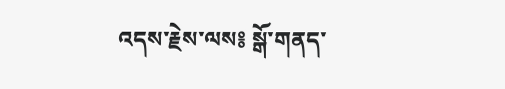འདས་རྗེས་ལས༔ སྒོ་གནད་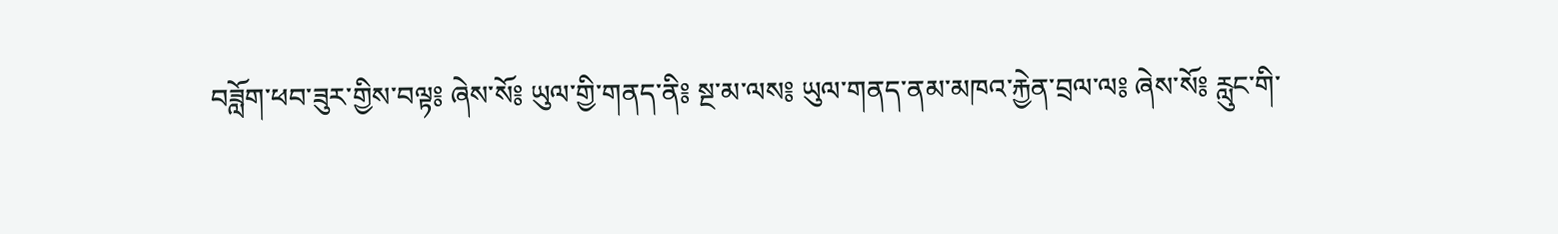བཟློག་ཕབ་ཟུར་གྱིས་བལྟ༔ ཞེས་སོ༔ ཡུལ་གྱི་གནད་ནི༔ སྔ་མ་ལས༔ ཡུལ་གནད་ནམ་མཁའ་རྐྱེན་བྲལ་ལ༔ ཞེས་སོ༔ རླུང་གི་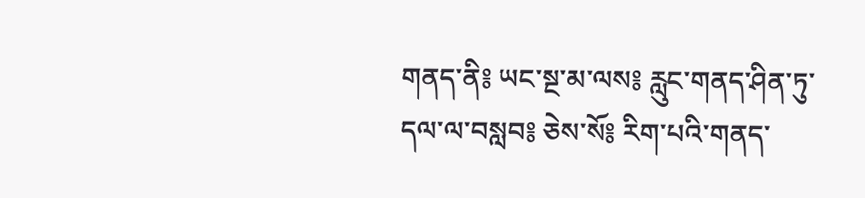གནད་ནི༔ ཡང་སྔ་མ་ལས༔ རླུང་གནད་ཤིན་ཏུ་དལ་ལ་བསླབ༔ ཅེས་སོ༔ རིག་པའི་གནད་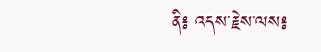ནི༔ འདས་རྗེས་ལས༔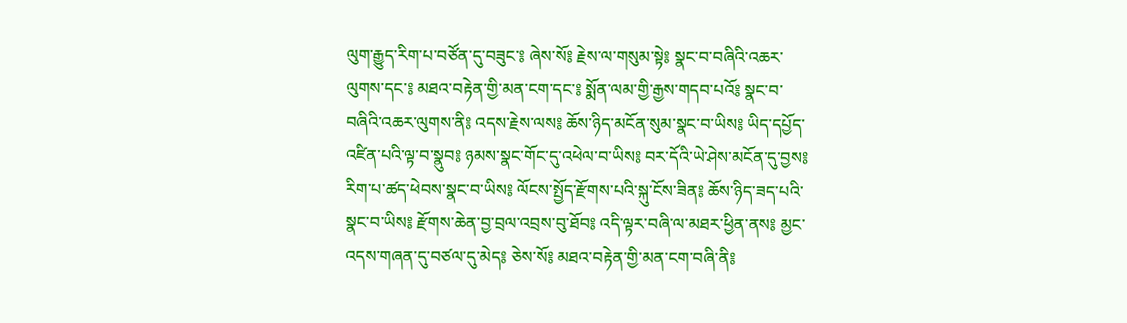ལུག་རྒྱུད་རིག་པ་བཙོན་དུ་བཟུང་༔ ཞེས་སོ༔ རྗེས་ལ་གསུམ་སྟེ༔ སྣང་བ་བཞིའི་འཆར་ལུགས་དང་༔ མཐའ་བརྟེན་གྱི་མན་ངག་དང་༔ སྨོན་ལམ་གྱི་རྒྱས་གདབ་པའོ༔ སྣང་བ་བཞིའི་འཆར་ལུགས་ནི༔ འདས་རྗེས་ལས༔ ཆོས་ཉིད་མངོན་སུམ་སྣང་བ་ཡིས༔ ཡིད་དཔྱོད་འཛིན་པའི་ལྟ་བ་སྣུབ༔ ཉམས་སྣང་གོང་དུ་འཕེལ་བ་ཡིས༔ བར་དོའི་ཡེ་ཤེས་མངོན་དུ་བྱས༔ རིག་པ་ཚད་ཕེབས་སྣང་བ་ཡིས༔ ལོངས་སྤྱོད་རྫོགས་པའི་སྐུ་ངོས་ཟིན༔ ཆོས་ཉིད་ཟད་པའི་སྣང་བ་ཡིས༔ རྫོགས་ཆེན་བྱ་བྲལ་འབྲས་བུ་ཐོབ༔ འདི་ལྟར་བཞི་ལ་མཐར་ཕྱིན་ནས༔ མྱང་འདས་གཞན་དུ་བཙལ་དུ་མེད༔ ཅེས་སོ༔ མཐའ་བརྟེན་གྱི་མན་ངག་བཞི་ནི༔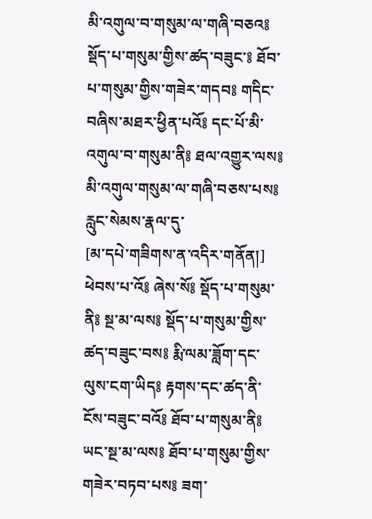མི་འགུལ་བ་གསུམ་ལ་གཞི་བཅའ༔ སྡོད་པ་གསུམ་གྱིས་ཚད་བཟུང་༔ ཐོབ་པ་གསུམ་གྱིས་གཟེར་གདབ༔ གདིང་བཞིས་མཐར་ཕྱིན་པའོ༔ དང་པོ་མི་འགུལ་བ་གསུམ་ནི༔ ཐལ་འགྱུར་ལས༔ མི་འགུལ་གསུམ་ལ་གཞི་བཅས་པས༔ རླུང་སེམས་རྣལ་དུ་
[མ་དཔེ་གཟིགས་ན་འདིར་གནོན།]
ཕེབས་པ་འོ༔ ཞེས་སོ༔ སྡོད་པ་གསུམ་ནི༔ སྔ་མ་ལས༔ སྡོད་པ་གསུམ་གྱིས་ཚད་བཟུང་བས༔ རྨི་ལམ་ཟློག་དང་ལུས་ངག་ཡིད༔ རྟགས་དང་ཚད་ནི་ངོས་བཟུང་བའོ༔ ཐོབ་པ་གསུམ་ནི༔ ཡང་སྔ་མ་ལས༔ ཐོབ་པ་གསུམ་གྱིས་གཟེར་བཏབ་པས༔ ཟག་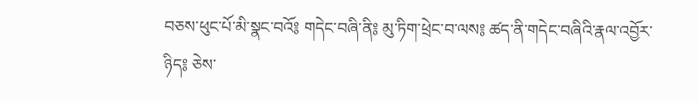བཅས་ཕུང་པོ་མི་སྣང་བའོ༔ གདེང་བཞི་ནི༔ མུ་ཏིག་ཕྲེང་བ་ལས༔ ཚད་ནི་གདེང་བཞིའི་རྣལ་འབྱོར་ཉིད༔ ཅེས་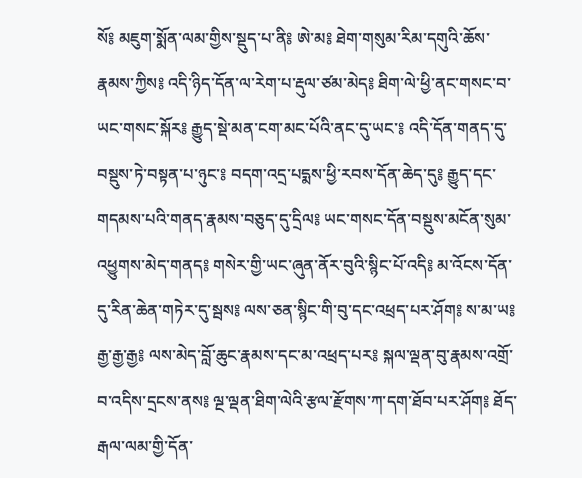སོ༔ མཇུག་སྨོན་ལམ་གྱིས་སྡུད་པ་ནི༔ ཨེ་མ༔ ཐེག་གསུམ་རིམ་དགུའི་ཆོས་རྣམས་ཀྱིས༔ འདི་ཉིད་དོན་ལ་རེག་པ་རྡུལ་ཙམ་མེད༔ ཐིག་ལེ་ཕྱི་ནང་གསང་བ་ཡང་གསང་སྐོར༔ རྒྱུད་སྡེ་མན་ངག་མང་པོའི་ནང་དུ་ཡང་༔ འདི་དོན་གནད་དུ་བསྡུས་ཏེ་བསྟན་པ་ཉུང་༔ བདག་འདྲ་པདྨས་ཕྱི་རབས་དོན་ཆེད་དུ༔ རྒྱུད་དང་གདམས་པའི་གནད་རྣམས་བཅུད་དུ་དྲིལ༔ ཡང་གསང་དོན་བསྡུས་མངོན་སུམ་འཕྱུགས་མེད་གནད༔ གསེར་གྱི་ཡང་ཞུན་ནོར་བུའི་སྙིང་པོ་འདི༔ མ་འོངས་དོན་དུ་རིན་ཆེན་གཏེར་དུ་སྦས༔ ལས་ཅན་སྙིང་གི་བུ་དང་འཕྲད་པར་ཤོག༔ ས་མ་ཡ༔ རྒྱ་རྒྱ་རྒྱ༔ ལས་མེད་བློ་ཆུང་རྣམས་དང་མ་འཕྲད་པར༔ སྐལ་ལྡན་བུ་རྣམས་འགྲོ་བ་འདིས་དྲངས་ནས༔ ལྔ་ལྡན་ཐིག་ལེའི་རྩལ་རྫོགས་ཀ་དག་ཐོབ་པར་ཤོག༔ ཐོད་རྒལ་ལམ་གྱི་དོན་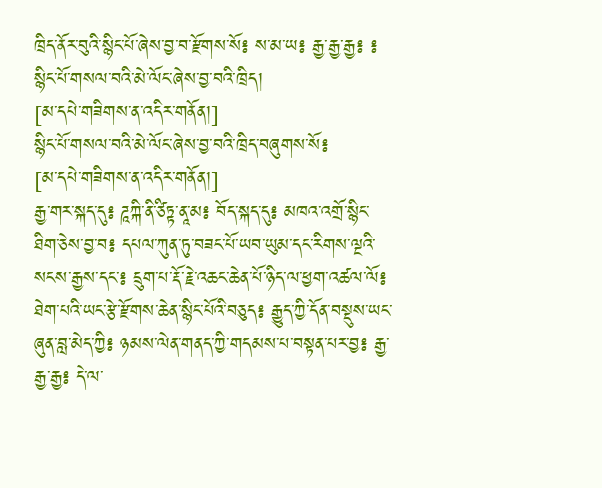ཁྲིད་ནོར་བུའི་སྙིང་པོ་ཞེས་བྱ་བ་རྫོགས་སོ༔ ས་མ་ཡ༔ རྒྱ་རྒྱ་རྒྱ༔ ༔
སྙིང་པོ་གསལ་བའི་མེ་ལོང་ཞེས་བྱ་བའི་ཁྲིད།
[མ་དཔེ་གཟིགས་ན་འདིར་གནོན།]
སྙིང་པོ་གསལ་བའི་མེ་ལོང་ཞེས་བྱ་བའི་ཁྲིད་བཞུགས་སོ༔
[མ་དཔེ་གཟིགས་ན་འདིར་གནོན།]
རྒྱ་གར་སྐད་དུ༔ ཌཱཀྐི་ནི་ཙིཏྟ་ནཱ་མ༔ བོད་སྐད་དུ༔ མཁའ་འགྲོ་སྙིང་ཐིག་ཅེས་བྱ་བ༔ དཔལ་ཀུན་ཏུ་བཟང་པོ་ཡབ་ཡུམ་དང་རིགས་ལྔའི་སངས་རྒྱས་དང་༔ དྲུག་པ་རྡོ་རྗེ་འཆང་ཆེན་པོ་ཉིད་ལ་ཕྱག་འཚལ་ལོ༔ ཐེག་པའི་ཡང་རྩེ་རྫོགས་ཆེན་སྙིང་པོའི་བཅུད༔ རྒྱུད་ཀྱི་དོན་བསྡུས་ཡང་ཞུན་བླ་མེད་ཀྱི༔ ཉམས་ལེན་གནད་ཀྱི་གདམས་པ་བསྟན་པར་བྱ༔ རྒྱ་རྒྱ་རྒྱ༔ དེ་ལ་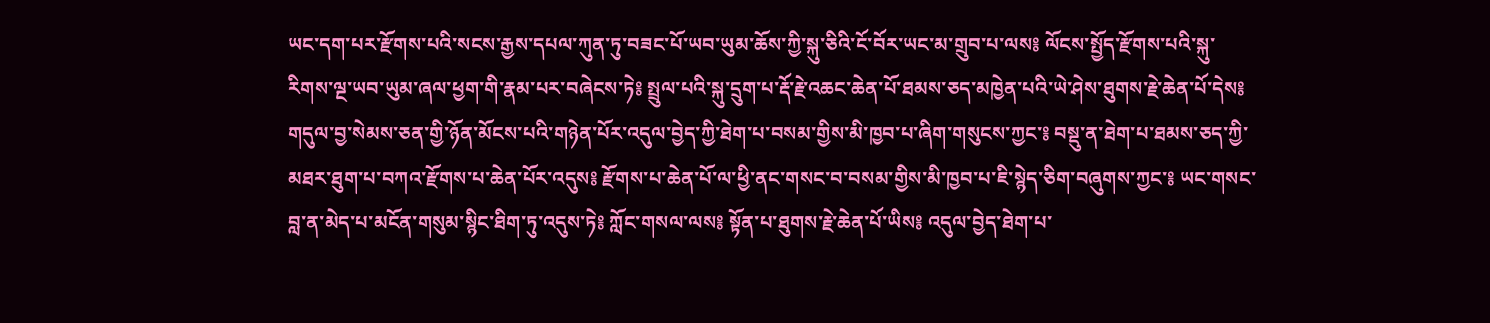ཡང་དག་པར་རྫོགས་པའི་སངས་རྒྱས་དཔལ་ཀུན་ཏུ་བཟང་པོ་ཡབ་ཡུམ་ཆོས་ཀྱི་སྐུ་ཅིའི་ངོ་བོར་ཡང་མ་གྲུབ་པ་ལས༔ ལོངས་སྤྱོད་རྫོགས་པའི་སྐུ་རིགས་ལྔ་ཡབ་ཡུམ་ཞལ་ཕྱག་གི་རྣམ་པར་བཞེངས་ཏེ༔ སྤྲུལ་པའི་སྐུ་དྲུག་པ་རྡོ་རྗེ་འཆང་ཆེན་པོ་ཐམས་ཅད་མཁྱེན་པའི་ཡེ་ཤེས་ཐུགས་རྗེ་ཆེན་པོ་དེས༔ གདུལ་བྱ་སེམས་ཅན་གྱི་ཉོན་མོངས་པའི་གཉེན་པོར་འདུལ་བྱེད་ཀྱི་ཐེག་པ་བསམ་གྱིས་མི་ཁྱབ་པ་ཞིག་གསུངས་ཀྱང་༔ བསྡུ་ན་ཐེག་པ་ཐམས་ཅད་ཀྱི་མཐར་ཐུག་པ་བཀའ་རྫོགས་པ་ཆེན་པོར་འདུས༔ རྫོགས་པ་ཆེན་པོ་ལ་ཕྱི་ནང་གསང་བ་བསམ་གྱིས་མི་ཁྱབ་པ་ཇི་སྙེད་ཅིག་བཞུགས་ཀྱང་༔ ཡང་གསང་བླ་ན་མེད་པ་མངོན་གསུམ་སྙིང་ཐིག་ཏུ་འདུས་ཏེ༔ ཀློང་གསལ་ལས༔ སྟོན་པ་ཐུགས་རྗེ་ཆེན་པོ་ཡིས༔ འདུལ་བྱེད་ཐེག་པ་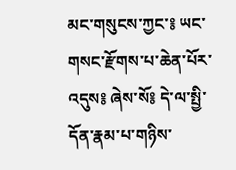མང་གསུངས་ཀྱང་༔ ཡང་གསང་རྫོགས་པ་ཆེན་པོར་འདུས༔ ཞེས་སོ༔ དེ་ལ་སྤྱི་དོན་རྣམ་པ་གཉིས་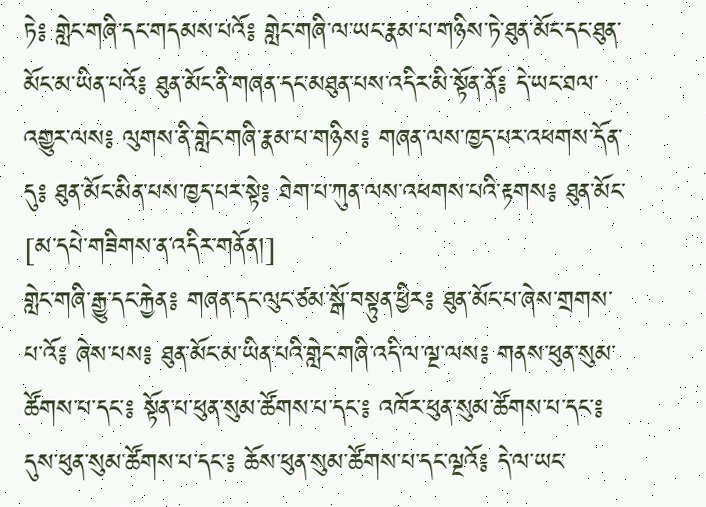ཏེ༔ གླེང་གཞི་དང་གདམས་པའོ༔ གླེང་གཞི་ལ་ཡང་རྣམ་པ་གཉིས་ཏེ་ཐུན་མོང་དང་ཐུན་མོང་མ་ཡིན་པའོ༔ ཐུན་མོང་ནི་གཞན་དང་མཐུན་པས་འདིར་མི་སྟོན་ནོ༔ དེ་ཡང་ཐལ་འགྱུར་ལས༔ ལུགས་ནི་གླེང་གཞི་རྣམ་པ་གཉིས༔ གཞན་ལས་ཁྱད་པར་འཕགས་དོན་དུ༔ ཐུན་མོང་མིན་པས་ཁྱད་པར་སྟེ༔ ཐེག་པ་ཀུན་ལས་འཕགས་པའི་རྟགས༔ ཐུན་མོང་
[མ་དཔེ་གཟིགས་ན་འདིར་གནོན།]
གླེང་གཞི་རྒྱུ་དང་རྐྱེན༔ གཞན་དང་ལུང་ཙམ་སྒོ་བསྟུན་ཕྱིར༔ ཐུན་མོང་པ་ཞེས་གྲགས་པ་འོ༔ ཞེས་པས༔ ཐུན་མོང་མ་ཡིན་པའི་གླེང་གཞི་འདི་ལ་ལྔ་ལས༔ གནས་ཕུན་སུམ་ཚོགས་པ་དང་༔ སྟོན་པ་ཕུན་སུམ་ཚོགས་པ་དང་༔ འཁོར་ཕུན་སུམ་ཚོགས་པ་དང་༔ དུས་ཕུན་སུམ་ཚོགས་པ་དང་༔ ཆོས་ཕུན་སུམ་ཚོགས་པ་དང་ལྔའོ༔ དེ་ལ་ཡང་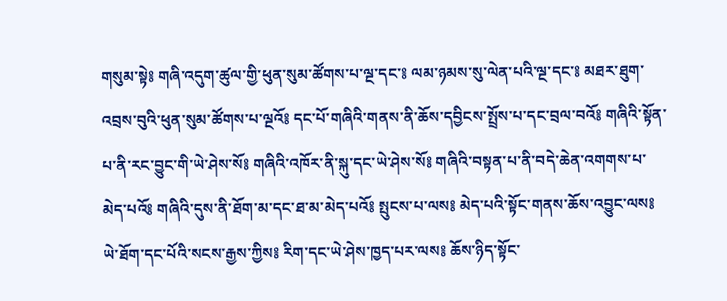གསུམ་སྟེ༔ གཞི་འདུག་ཚུལ་གྱི་ཕུན་སུམ་ཚོགས་པ་ལྔ་དང་༔ ལམ་ཉམས་སུ་ལེན་པའི་ལྔ་དང་༔ མཐར་ཐུག་འབྲས་བུའི་ཕུན་སུམ་ཚོགས་པ་ལྔའོ༔ དང་པོ་གཞིའི་གནས་ནི་ཆོས་དབྱིངས་སྤྲོས་པ་དང་བྲལ་བའོ༔ གཞིའི་སྟོན་པ་ནི་རང་བྱུང་གི་ཡེ་ཤེས་སོ༔ གཞིའི་འཁོར་ནི་སྐུ་དང་ཡེ་ཤེས་སོ༔ གཞིའི་བསྟན་པ་ནི་བདེ་ཆེན་འགགས་པ་མེད་པའོ༔ གཞིའི་དུས་ནི་ཐོག་མ་དང་ཐ་མ་མེད་པའོ༔ སྤུངས་པ་ལས༔ མེད་པའི་སྟོང་གནས་ཆོས་འབྱུང་ལས༔ ཡེ་ཐོག་དང་པོའི་སངས་རྒྱས་ཀྱིས༔ རིག་དང་ཡེ་ཤེས་ཁྱད་པར་ལས༔ ཆོས་ཉིད་སྟོང་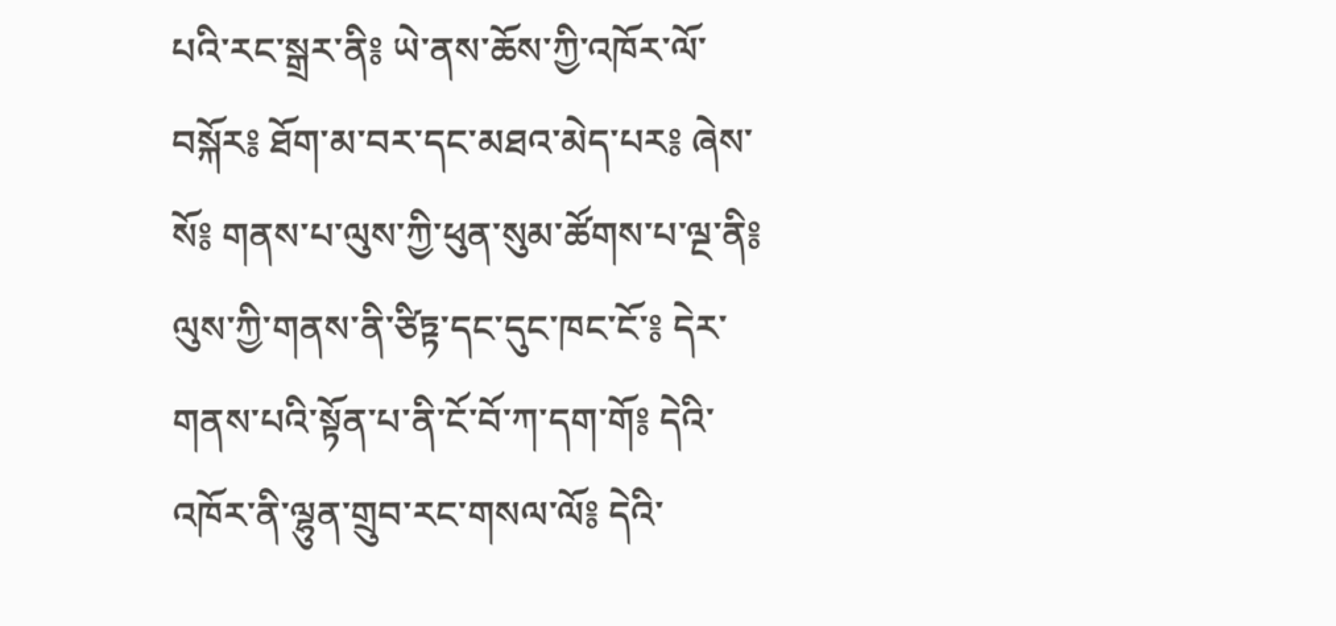པའི་རང་སྒྲར་ནི༔ ཡེ་ནས་ཆོས་ཀྱི་འཁོར་ལོ་བསྐོར༔ ཐོག་མ་བར་དང་མཐའ་མེད་པར༔ ཞེས་སོ༔ གནས་པ་ལུས་ཀྱི་ཕུན་སུམ་ཚོགས་པ་ལྔ་ནི༔ ལུས་ཀྱི་གནས་ནི་ཙིཏྟ་དང་དུང་ཁང་ངོ་༔ དེར་གནས་པའི་སྟོན་པ་ནི་ངོ་བོ་ཀ་དག་གོ༔ དེའི་འཁོར་ནི་ལྷུན་གྲུབ་རང་གསལ་ལོ༔ དེའི་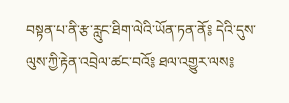བསྟན་པ་ནི་རྩ་རླུང་ཐིག་ལེའི་ཡོན་ཏན་ནོ༔ དེའི་དུས་ལུས་ཀྱི་རྟེན་འབྲེལ་ཚང་བའོ༔ ཐལ་འགྱུར་ལས༔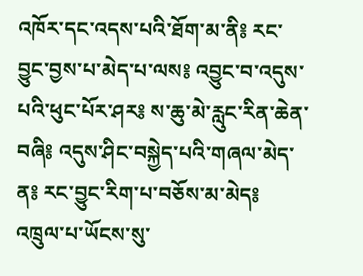འཁོར་དང་འདས་པའི་ཐོག་མ་ནི༔ རང་བྱུང་བྱས་པ་མེད་པ་ལས༔ འབྱུང་བ་འདུས་པའི་ཕུང་པོར་ཤར༔ ས་ཆུ་མེ་རླུང་རིན་ཆེན་བཞི༔ འདུས་ཤིང་བསྐྱེད་པའི་གཞལ་མེད་ན༔ རང་བྱུང་རིག་པ་བཅོས་མ་མེད༔ འཁྲུལ་པ་ཡོངས་སུ་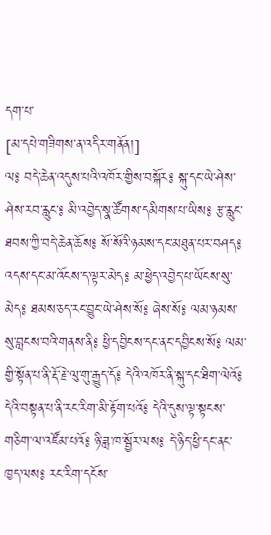དག་པ་
[མ་དཔེ་གཟིགས་ན་འདིར་གནོན།]
ལ༔ བདེ་ཆེན་འདུས་པའི་འཁོར་གྱིས་བསྐོར༔ སྐུ་དང་ཡེ་ཤེས་ཤེས་རབ་རླུང་༔ མི་འབྱེད་སྣ་ཚོགས་དམིགས་པ་ཡིས༔ རྩ་རླུང་ཐབས་ཀྱི་བདེ་ཆེན་ཆོས༔ སོ་སོའི་ཉམས་དང་མཐུན་པར་བཤད༔ འདས་དང་མ་འོངས་ད་ལྟར་མེད༔ མ་ཕྱེད་འབྱེད་པ་ཡོངས་སུ་མེད༔ ཐམས་ཅད་རང་བྱུང་ཡེ་ཤེས་སོ༔ ཞེས་སོ༔ ལམ་ཉམས་སུ་བླངས་བའི་གནས་ནི༔ ཕྱི་དབྱིངས་དང་ནང་དབྱིངས་སོ༔ ལམ་གྱི་སྟོན་པ་ནི་རྡོ་རྗེ་ལུ་གུ་རྒྱུད་དོ༔ དེའི་འཁོར་ནི་སྐུ་དང་ཐིག་ལེའོ༔ དེའི་བསྟན་པ་ནི་རང་རིག་མི་རྟོག་པའོ༔ དེའི་དུས་ལྟ་སྟངས་གཅིག་ལ་འཛོམ་པའོ༔ ཉི་ཟླ་ཁ་སྦྱོར་ལས༔ དེ་ཉིད་ཕྱི་དང་ནང་ཁྱད་ལས༔ རང་རིག་དངོས་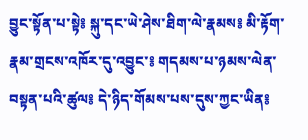བྱུང་སྟོན་པ་སྟེ༔ སྐུ་དང་ཡེ་ཤེས་ཐིག་ལེ་རྣམས༔ མི་རྟོག་རྣམ་གྲངས་འཁོར་དུ་འབྱུང་༔ གདམས་པ་ཉམས་ལེན་བསྟན་པའི་ཚུལ༔ དེ་ཉིད་གོམས་པས་དུས་ཀྱང་ཡིན༔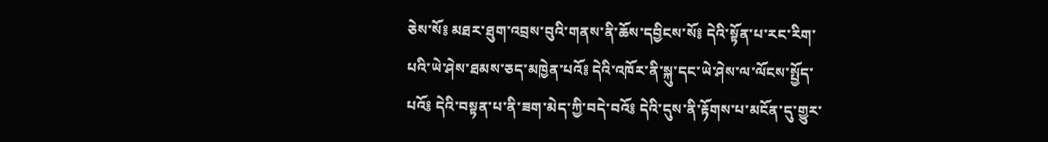ཅེས་སོ༔ མཐར་ཐུག་འབྲས་བུའི་གནས་ནི་ཆོས་དབྱིངས་སོ༔ དེའི་སྟོན་པ་རང་རིག་པའི་ཡེ་ཤེས་ཐམས་ཅད་མཁྱེན་པའོ༔ དེའི་འཁོར་ནི་སྐུ་དང་ཡེ་ཤེས་ལ་ལོངས་སྤྱོད་པའོ༔ དེའི་བསྟན་པ་ནི་ཟག་མེད་ཀྱི་བདེ་བའོ༔ དེའི་དུས་ནི་རྟོགས་པ་མངོན་དུ་གྱུར་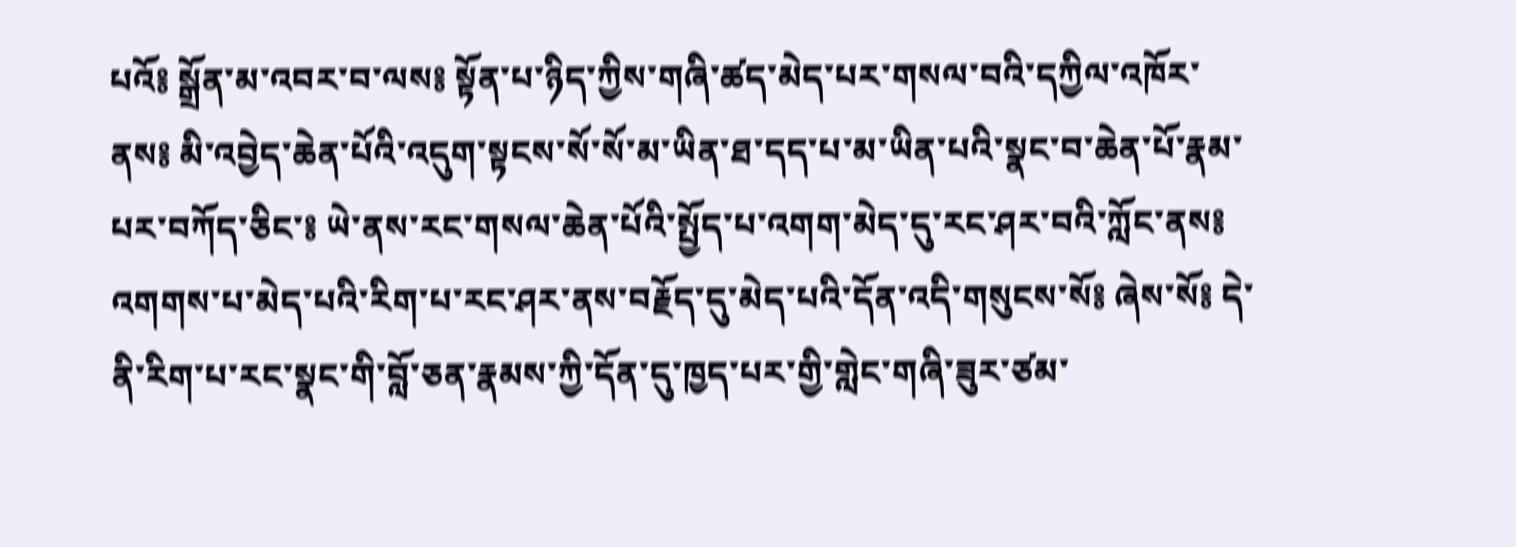པའོ༔ སྒྲོན་མ་འབར་བ་ལས༔ སྟོན་པ་ཉིད་ཀྱིས་གཞི་ཚད་མེད་པར་གསལ་བའི་དཀྱིལ་འཁོར་ནས༔ མི་འབྱེད་ཆེན་པོའི་འདུག་སྟངས་སོ་སོ་མ་ཡིན་ཐ་དད་པ་མ་ཡིན་པའི་སྣང་བ་ཆེན་པོ་རྣམ་པར་བཀོད་ཅིང་༔ ཡེ་ནས་རང་གསལ་ཆེན་པོའི་སྤྱོད་པ་འགག་མེད་དུ་རང་ཤར་བའི་ཀློང་ནས༔ འགགས་པ་མེད་པའི་རིག་པ་རང་ཤར་ནས་བརྗོད་དུ་མེད་པའི་དོན་འདི་གསུངས་སོ༔ ཞེས་སོ༔ དེ་ནི་རིག་པ་རང་སྣང་གི་བློ་ཅན་རྣམས་ཀྱི་དོན་དུ་ཁྱད་པར་གྱི་གླེང་གཞི་ཟུར་ཙམ་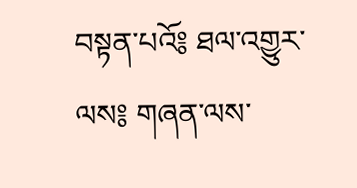བསྟན་པའོ༔ ཐལ་འགྱུར་ལས༔ གཞན་ལས་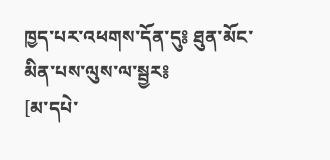ཁྱད་པར་འཕགས་དོན་དུ༔ ཐུན་མོང་མིན་པས་ལུས་ལ་སྦྱར༔
[མ་དཔེ་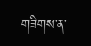གཟིགས་ན་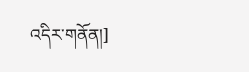འདིར་གནོན།]